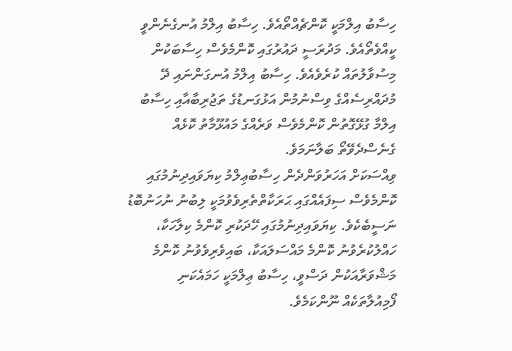ހިސާބު އިލްމަކީ ކޮންޗެއްތޯއެވެ. ހިސާބު އިލްމު އުނގެނެންވީ ކީއްވެތޯއެވެ. މަދުރަސީ ދައުރުގައި ކޮންމެވެސް ހިސާބަކުން މިސުވާލުތައް ކުރެވެއެވެ. ހިސާބު އިލްމު އުނގަންނައި ދޭ މުދައްރިސެއްގެ ވިސްނުމުން އަޅުގަނޑުގެ ތަޖުރިބާއާއި ހިސާބު އިލްމާ ގުޅޭގޮތުން ކޮންމެވެސް ވަރެއްގެ މައުޅޫމާތު ކޮޅެއް ގެނެސްދެވޭތޯ ބަލާނަމަވެ.
ވިއްސަކަށް އަހަރުވަންދެން ހިސާބުޢިލްމު ކިޔަވައިދިނުމުގައި ކޮންމެވެސް ސިފައެއްގައި ޙަރަކާތްތެރިވެވުމަކީ ލިބުނު ނުހަނުބޮޑު ނަސީބެކެވެ. ކިޔަވައިދިނުމުގައި ހޭދަކުރި ކޮންމެ ކިލާހަކާ، ހައްލުކުރެވުނު ކޮންމެ މައްސަލައަކާ، ބައިވެރިވެވުނު ކޮންމެ މަޝްވަރާއަކުން ދަސްވީ، ހިސާބު ޢިލްމަކީ ހަމައެކަނި ފޯމިއުލާތަކެއް ނޫންކަމެވެ.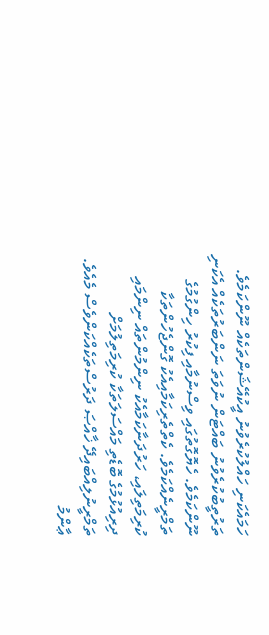ހަމައެކަނި ހައްލުކުރެވުނު އީކުއޭޝަންތަކެއް ނޫންކަމެވެ. ތަރުތީބުކުރެވުނު ބައްޓަން ނުވަތަ ނަންބަރުތަކެއް އެކަނި ނޫންކަމެވެ. ހެޔޮގޮތުގައި ވިސްނުމާއި ފިކުރު ހިންގުމުގެ ތަމްރީނެއްކަމެވެ. ކެތްތެރިކަމާއިއެކު ގޮންޖެހުންތަކާ ކުރިމަތިލައި، ހަރުދަނާކަމާއެކު ނިންމުންތައް ނިންމައި ދިރިއުޅުމުގެ ބޮޑެތި މައްސަލަތަކާ ކުރިމަތިލުމަށް ތަމްރީނުލިއްބައިދޭ ޚާއްޞަ ދަރުސްތަކެއްކަންވެސް މެއެވެ.
ޢާންމު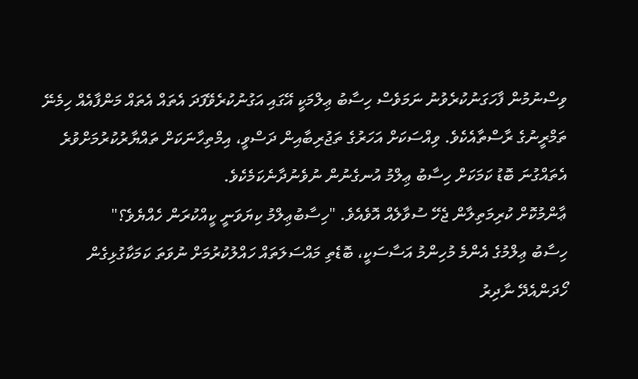ވިސްނުމުން ފާހަގަނުކުރެވުނު ނަމަވެސް ހިސާބު ޢިލްމަކީ އޭގައި އަގުނުކުރެވޭފަދަ އެތައް އެތައް މަންފާއެއް ހިމެނޭ ތަމްރީނުގެ ރާސްތާއެކެވެ. ވިއްސަކަށް އަހަރުގެ ތަޖުރިބާއިން ދަސްވީ، އިމްތިހާނަކަށް ތައްޔާރުކުރުމަށްވުރެ އެތައްގުނަ ބޮޑު ކަމަކަށް ހިސާބު ޢިލްމު އުނގެނުން ނުވެނުދާނެކަމެކެވެ.
ޢާންމުކޮށް ކުރިމަތިލާން ޖެހޭ ސުވާލެއް އޮވެއެވެ. "ހިސާބުޢިލްމު ކިޔަވަނީ ކީއްކުރަން ހެއްޔެވެ؟"
ހިސާބު ޢިލްމުގެ އެންމެ މުހިންމު އަސާސަކީ، ބޮޑެތި މައްސަލަތައް ހައްލުކުރުމަށް ނުވަތަ ކަމަކާގުޅިގެން ހޯދަންއެދޭ ނާދިރު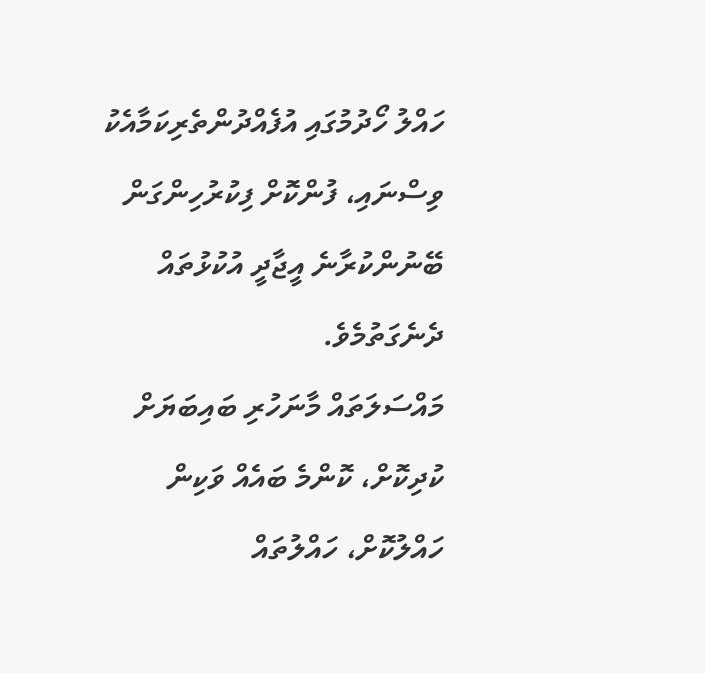ހައްލު ހޯދުމުގައި އުފެއްދުންތެރިކަމާއެކު ވިސްނައި، ފުންކޮށް ފިކުރުހިންގަން ބޭނުންކުރާނެ އީޖާދީ އުކުޅުތައް ދެނެގަތުމެވެ.
މައްސަލަތައް މާނަހުރި ބައިބަޔަށް ކުދިކޮށް، ކޮންމެ ބައެއް ވަކިން ހައްލުކޮށް، ހައްލުތައް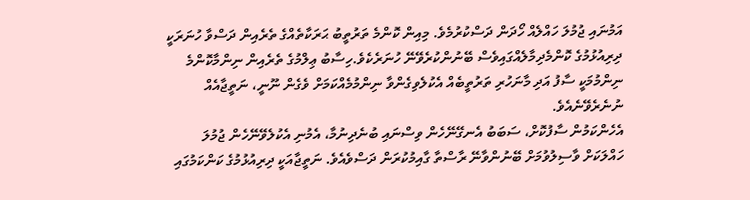އަމުނައި ޖުމުލަ ހައްލެއް ހޯދަން ދަސްކުރުމެވެ. މިއިން ކޮންމެ ތަރުތީބު ޙަރަކާތެއްގެ ތެރެއިން ދަސްވާ ހުނަރަކީ ދިރިއުޅުމުގެ ކޮންމެދިމާލެއްގައިވެސް ބޭނުންކުރެވޭނޭ ހުނަރެކެވެ.ހިސާބު ޢިލްމުގެ ތެރެއިން ނިންމާކޮންމެ ނިންމުމަކީ ސާފު އަދި މާނަހުރި ތަރުތީބެއް އެކުލެވިގެންވާ ނިންމުމެއްކަމަށް ވެގެން ނޫނީ، ނަތީޖާއެއް ނުނެރެވޭނެއެވެ.
އެހެންކަމުން ސާފުކޮށް، ސަބަބު އެނގޭނޭހެން ވިސްނައި ބުނެދިނުމާ، އެމުނި އެކުލެވޭނޭހެން ޖުމުލަ ހައްލަކަށް ވާސިލުވުމަށް ބޭނުންވާނޭ ރާސްތާ ގާއިމުކުރަން ދަސްވެއެވެ. ނަތީޖާއަކީ ދިރިއުޅުމުގެ ކަންކަމުގައި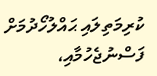ކުރިމަތިލައި ޙައްލުހޯދުމަށް ފަސްނުޖެހުމާއި،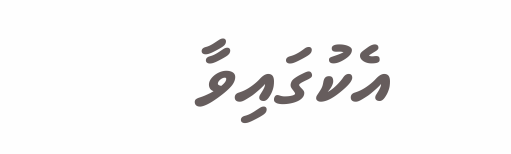އެކުގައިވާ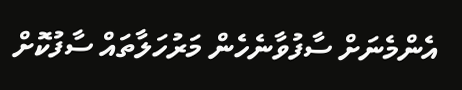އެންމެނަށް ސާފުވާނެހެން މަރުހަލާތައް ސާފުކޮށް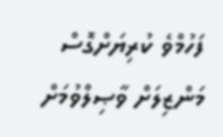ފަހުމްވެ ކުރިޔަށްގޮސް މަންޒިލަށް ވާޞިލްވުމަށް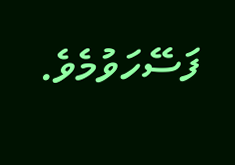ފަސޭހަވުމެވެ.